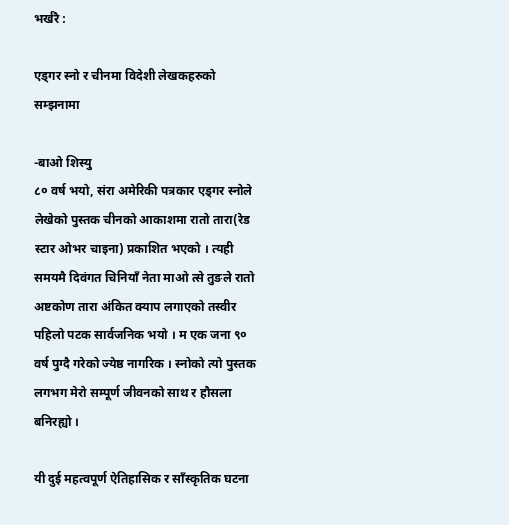भर्खरै :

एड्गर स्नो र चीनमा विदेशी लेखकहरुको सम्झनामा

-बाओ शिस्यु
८० वर्ष भयो, संरा अमेरिकी पत्रकार एड्गर स्नोले लेखेको पुस्तक चीनको आकाशमा रातो तारा(रेड स्टार ओभर चाइना) प्रकाशित भएको । त्यही समयमै दिवंगत चिनियाँ नेता माओ त्से तुङले रातो अष्टकोण तारा अंकित क्याप लगाएको तस्वीर पहिलो पटक सार्वजनिक भयो । म एक जना ९० वर्ष पुग्दै गरेको ज्येष्ठ नागरिक । स्नोको त्यो पुस्तक लगभग मेरो सम्पूर्ण जीवनको साथ र हौसला बनिरह्यो ।

यी दुई महत्वपूर्ण ऐतिहासिक र साँस्कृतिक घटना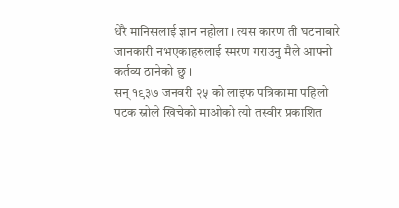धेरै मानिसलाई ज्ञान नहोला । त्यस कारण ती घटनाबारे जानकारी नभएकाहरुलाई स्मरण गराउनु मैले आफ्नो कर्तव्य ठानेको छु ।
सन् १९३७ जनवरी २५ को लाइफ पत्रिकामा पहिलो पटक स्नोले खिचेको माओको त्यो तस्वीर प्रकाशित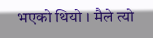भएको थियो । मैले त्यो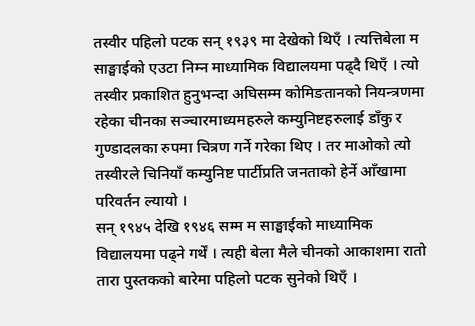तस्वीर पहिलो पटक सन् १९३९ मा देखेको थिएँ । त्यत्तिबेला म साङ्घाईको एउटा निम्न माध्यामिक विद्यालयमा पढ्दै थिएँ । त्यो तस्वीर प्रकाशित हुनुभन्दा अघिसम्म कोमिङतानको नियन्त्रणमा रहेका चीनका सञ्चारमाध्यमहरुले कम्युनिष्टहरुलाई डाँकु र गुण्डादलका रुपमा चित्रण गर्ने गरेका थिए । तर माओको त्यो तस्वीरले चिनियाँ कम्युनिष्ट पार्टीप्रति जनताको हेर्ने आँखामा परिवर्तन ल्यायो ।
सन् १९४५ देखि १९४६ सम्म म साङ्घाईको माध्यामिक विद्यालयमा पढ्ने गर्थें । त्यही बेला मैले चीनको आकाशमा रातो तारा पुस्तकको बारेमा पहिलो पटक सुनेको थिएँ ।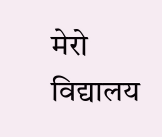मेरो विद्यालय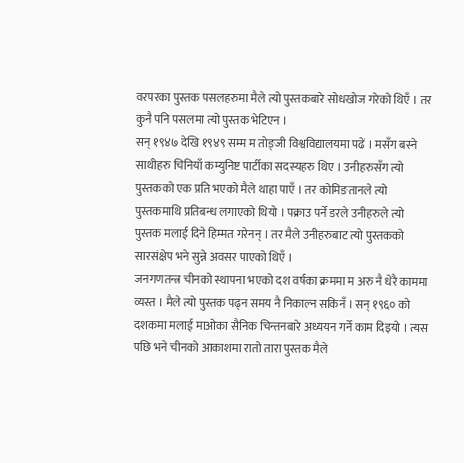वरपरका पुस्तक पसलहरुमा मैले त्यो पुस्तकबारे सोधखोज गरेको थिएँ । तर कुनै पनि पसलमा त्यो पुस्तक भेटिएन ।
सन् १९४७ देखि १९४९ सम्म म तोङ्जी विश्वविद्यालयमा पढें । मसँग बस्ने साथीहरु चिनियाँ कम्युनिष्ट पार्टीका सदस्यहरु थिए । उनीहरुसँग त्यो पुस्तकको एक प्रति भएको मैले थाहा पाएँ । तर कोमिङतानले त्यो पुस्तकमाथि प्रतिबन्ध लगाएको थियो । पक्राउ पर्ने डरले उनीहरुले त्यो पुस्तक मलाई दिने हिम्मत गरेनन् । तर मैले उनीहरुबाट त्यो पुस्तकको सारसंक्षेप भने सुन्ने अवसर पाएको थिएँ ।
जनगणतन्त्र चीनको स्थापना भएको दश वर्षका क्रममा म अरु नै धेरै काममा व्यस्त । मैले त्यो पुस्तक पढ्न समय नै निकाल्न सकिनँ । सन् १९६० को दशकमा मलाई माओका सैनिक चिन्तनबारे अध्ययन गर्ने काम दिइयो । त्यस पछि भने चीनको आकाशमा रातो तारा पुस्तक मैले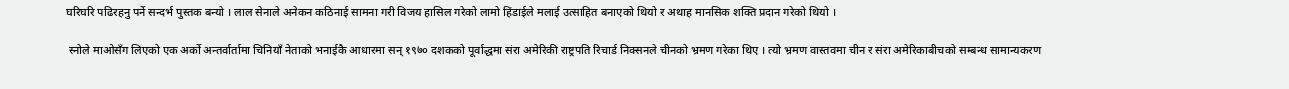घरिघरि पढिरहनु पर्ने सन्दर्भ पुस्तक बन्यो । लाल सेनाले अनेकन कठिनाई सामना गरी विजय हासिल गरेको लामो हिंडाईले मलाई उत्साहित बनाएको थियो र अथाह मानसिक शक्ति प्रदान गरेको थियो ।

 स्नोले माओसँग लिएको एक अर्को अन्तर्वार्तामा चिनियाँ नेताको भनाईकै आधारमा सन् १९७० दशकको पूर्वाद्धमा संरा अमेरिकी राष्ट्रपति रिचार्ड निक्सनले चीनको भ्रमण गरेका थिए । त्यो भ्रमण वास्तवमा चीन र संरा अमेरिकाबीचको सम्बन्ध सामान्यकरण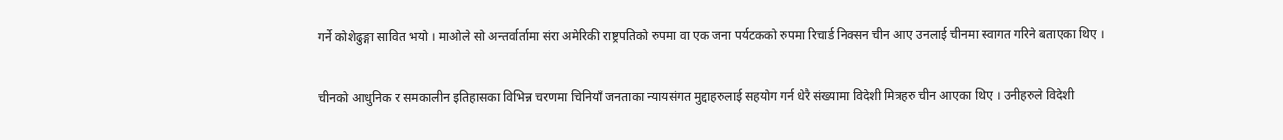गर्ने कोशेढुङ्गा सावित भयो । माओले सो अन्तर्वार्तामा संरा अमेरिकी राष्ट्रपतिको रुपमा वा एक जना पर्यटकको रुपमा रिचार्ड निक्सन चीन आए उनलाई चीनमा स्वागत गरिने बताएका थिए ।

चीनको आधुनिक र समकालीन इतिहासका विभिन्न चरणमा चिनियाँ जनताका न्यायसंगत मुद्दाहरुलाई सहयोग गर्न धेरै संख्यामा विदेशी मित्रहरु चीन आएका थिए । उनीहरुले विदेशी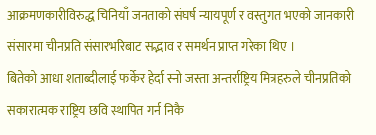आक्रमणकारीविरुद्ध चिनियाँ जनताको संघर्ष न्यायपूर्ण र वस्तुगत भएको जानकारी संसारमा चीनप्रति संसारभरिबाट सद्भाव र समर्थन प्राप्त गरेका थिए ।
बितेको आधा शताब्दीलाई फर्केर हेर्दा स्नो जस्ता अन्तर्राष्ट्रिय मित्रहरुले चीनप्रतिको सकारात्मक राष्ट्रिय छवि स्थापित गर्न निकै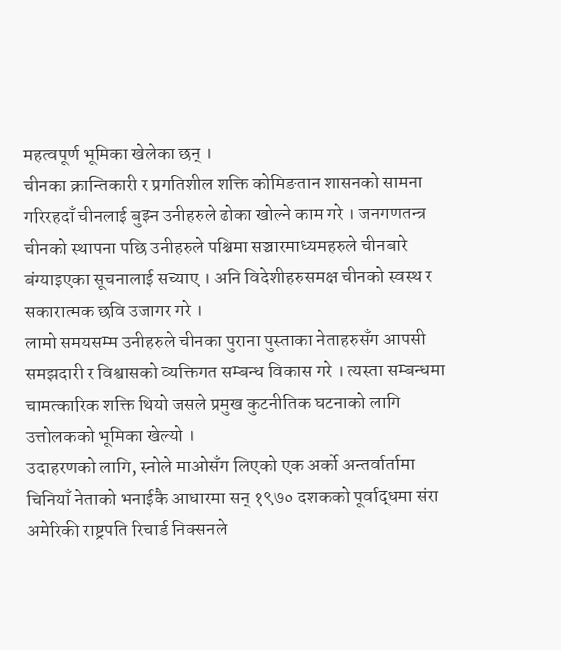महत्वपूर्ण भूमिका खेलेका छन् ।
चीनका क्रान्तिकारी र प्रगतिशील शक्ति कोमिङतान शासनको सामना गरिरहदाँ चीनलाई बुझ्न उनीहरुले ढोका खोल्ने काम गरे । जनगणतन्त्र चीनको स्थापना पछि उनीहरुले पश्चिमा सञ्चारमाध्यमहरुले चीनबारे बंग्याइएका सूचनालाई सच्याए । अनि विदेशीहरुसमक्ष चीनको स्वस्थ र सकारात्मक छवि उजागर गरे ।
लामो समयसम्म उनीहरुले चीनका पुराना पुस्ताका नेताहरुसँग आपसी समझदारी र विश्वासको व्यक्तिगत सम्बन्ध विकास गरे । त्यस्ता सम्बन्धमा चामत्कारिक शक्ति थियो जसले प्रमुख कुटनीतिक घटनाको लागि उत्तोलकको भूमिका खेल्यो ।
उदाहरणको लागि, स्नोले माओसँग लिएको एक अर्को अन्तर्वार्तामा चिनियाँ नेताको भनाईकै आधारमा सन् १९७० दशकको पूर्वाद्धमा संरा अमेरिकी राष्ट्रपति रिचार्ड निक्सनले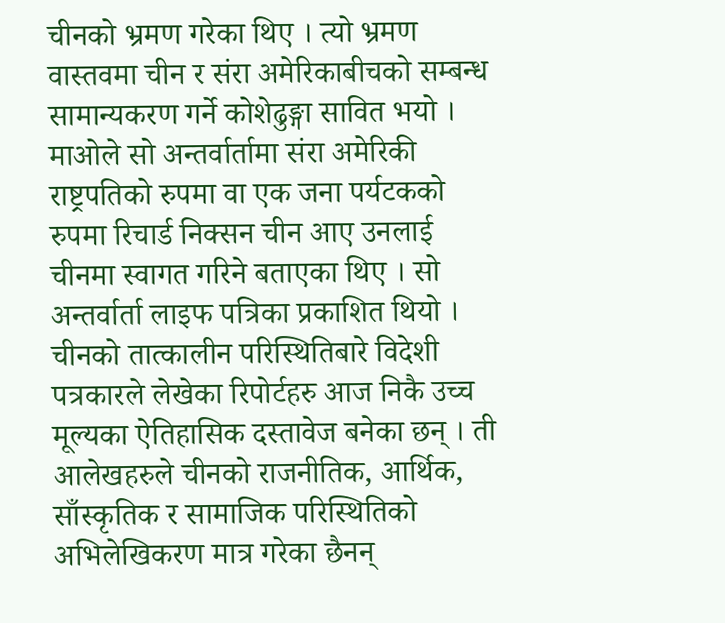चीनको भ्रमण गरेका थिए । त्यो भ्रमण वास्तवमा चीन र संरा अमेरिकाबीचको सम्बन्ध सामान्यकरण गर्ने कोशेढुङ्गा सावित भयो । माओले सो अन्तर्वार्तामा संरा अमेरिकी राष्ट्रपतिको रुपमा वा एक जना पर्यटकको रुपमा रिचार्ड निक्सन चीन आए उनलाई चीनमा स्वागत गरिने बताएका थिए । सो अन्तर्वार्ता लाइफ पत्रिका प्रकाशित थियो । चीनको तात्कालीन परिस्थितिबारे विदेशी पत्रकारले लेखेका रिपोर्टहरु आज निकै उच्च मूल्यका ऐतिहासिक दस्तावेज बनेका छन् । ती आलेखहरुले चीनको राजनीतिक, आर्थिक, साँस्कृतिक र सामाजिक परिस्थितिको अभिलेखिकरण मात्र गरेका छैनन्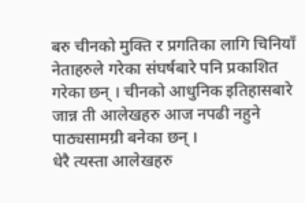बरु चीनको मुक्ति र प्रगतिका लागि चिनियाँ नेताहरुले गरेका संघर्षबारे पनि प्रकाशित गरेका छन् । चीनको आधुनिक इतिहासबारे जान्न ती आलेखहरु आज नपढी नहुने पाठ्यसामग्री बनेका छन् ।
धेरै त्यस्ता आलेखहरु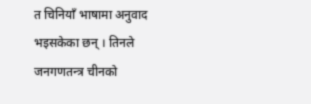त चिनियाँ भाषामा अनुवाद भइसकेका छन् । तिनले जनगणतन्त्र चीनको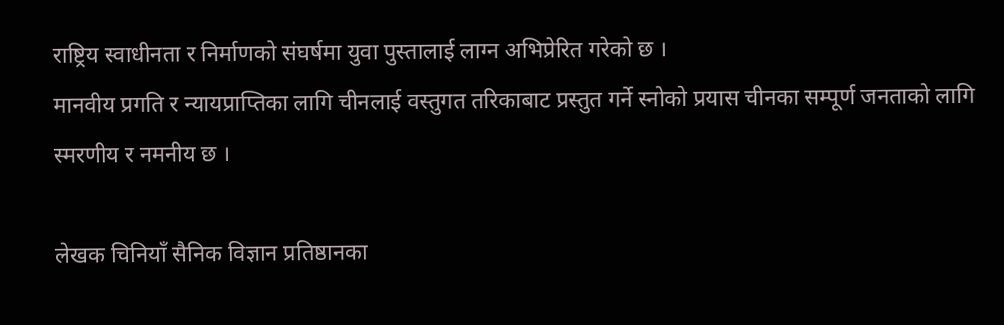राष्ट्रिय स्वाधीनता र निर्माणको संघर्षमा युवा पुस्तालाई लाग्न अभिप्रेरित गरेको छ ।
मानवीय प्रगति र न्यायप्राप्तिका लागि चीनलाई वस्तुगत तरिकाबाट प्रस्तुत गर्ने स्नोको प्रयास चीनका सम्पूर्ण जनताको लागि स्मरणीय र नमनीय छ ।

लेखक चिनियाँ सैनिक विज्ञान प्रतिष्ठानका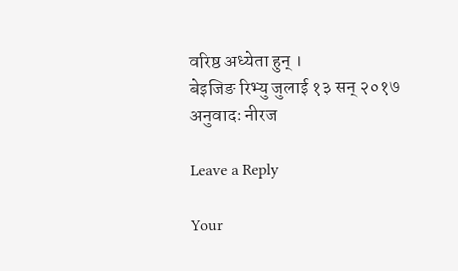वरिष्ठ अध्येता हुन् ।
बेइजिङ रिभ्यु जुलाई १३ सन् २०१७
अनुवादः नीरज

Leave a Reply

Your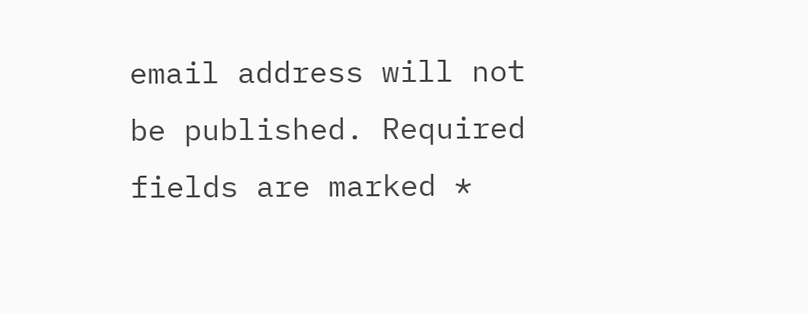email address will not be published. Required fields are marked *